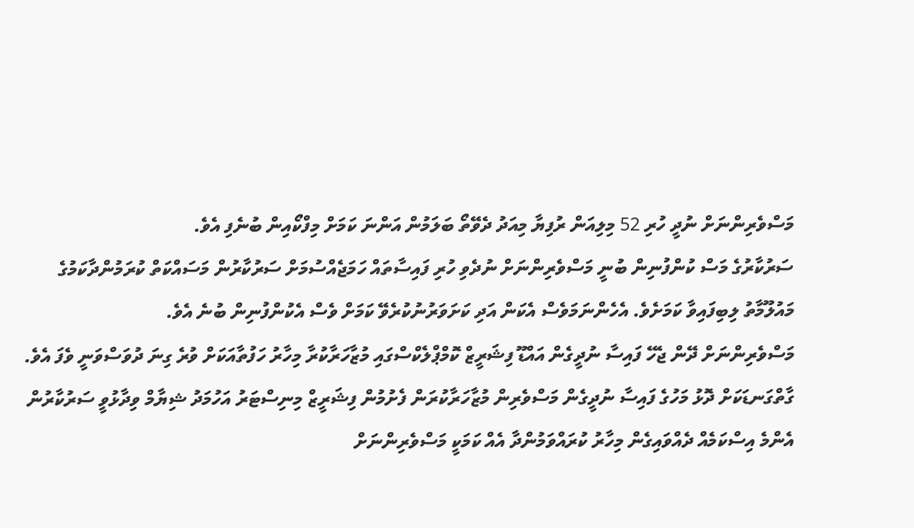މަސްވެރިންނަށް ނުދީ ހުރި 52 މިލިއަން ރުފިޔާ މިއަދު ދެވޭތޯ ބަލަމުން އަންނަ ކަމަށް މިފްކޯއިން ބުނެފި އެވެ.
ސަރުކާރުގެ މަސް ކުންފުނިން ބުނީ މަސްވެރިންނަށް ނުދެވި ހުރި ފައިސާތައް ހަމަޖެއްސުމަށް ސަރުކާރުން މަސައްކަތް ކުރަމުންދާކަމުގެ މައުލޫމާތު ލިބިފައިވާ ކަމަށެވެ. އެހެންނަމަވެސް އެކަން އަދި ކަށަވަރުނުކުރެވޭ ކަމަށް ވެސް އެކުންފުނިން ބުނެ އެވެ.
މަސްވެރިންނަށް ދޭން ޖެހޭ ފައިސާ ނުދީގެން އައްޑޫ ފިޝަރީޒް ކޮމްޕްލެކްސްގައި މުޒާހަރާކުރާ މިހާރު ހަފުތާއަކަށް ވުރެ ގިނަ ދުވަސްވަނީ ވެފަ އެވެ. ގާތްގަނޑަކަށް ދޮޅު މަހުގެ ފައިސާ ނުދީގެން މަސްވެރިން މުޒާހަރާކުރަން ފެށުމުން ފިޝަރީޒް މިނިސްޓަރު އަހުމަދު ޝިޔާމް ވިދާޅުވީ ސަރުކާރުން އެންމެ އިސްކަމެއް ދެއްވައިގެން މިހާރު ކުރައްވަމުންދާ އެއް ކަމަކީ މަސްވެރިންނަށް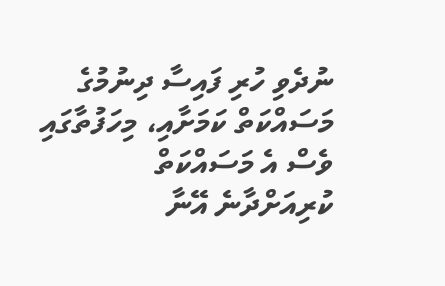ނުދެވި ހުރި ފައިސާ ދިނުމުގެ މަސައްކަތް ކަމަށާއި، މިހަފުތާގައި ވެސް އެ މަސައްކަތް ކުރިއަށްދާނެ އޭނާ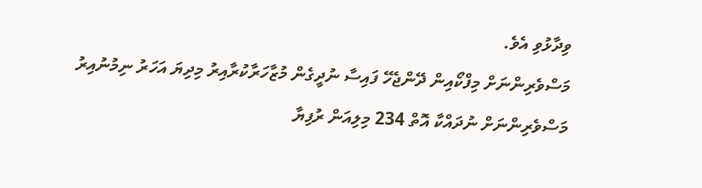ވިދާޅުވި އެވެ.
މަސްވެރިންނަށް މިފްކޯއިން ދޭންޖެހޭ ފައިސާ ނުދީގެން މުޒާހަރާކުރާއިރު މިދިޔަ އަހަރު ނިމުނުއިރު މަސްވެރިންނަށް ނުދައްކާ އޮތް 234 މިލިއަން ރުފިޔާ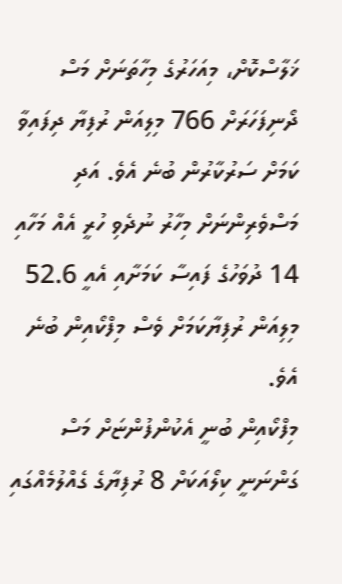ޚަލާސްކޮށް، މިއަހަރުގެ މިހާތަނަށް މަސް ދޯނިފަހަރަށް 766 މިލިއަން ރުފިޔާ ދިފައިވާ ކަމަށް ސަރުކާރުން ބުނެ އެވެ. އަދި މަސްވެރިންނަށް މިހާރު ނުދެވި ހުރީ އެއް މަހާއި 14 ދުވަހުގެ ފައިސާ ކަމަށާއި އެއީ 52.6 މިލިއަން ރުފިޔާކަމަށް ވެސް މިފްކޯއިން ބުނެ އެވެ.
މިފްކޯއިން ބުނީ އެކުންފުންޏަށް މަސް ގަންނަނީ ކިލޯއަކަށް 8 ރުފިޔާގެ ގެއްލުމެއްގައި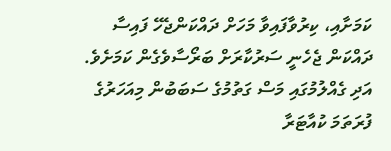ކަމަށާއި، ކިރުވާފައިވާ މަހަށް ދައްކަންޖެހޭ ފައިސާ ދައްކަން ޖެހެނީ ސަރުކާރަށް ބަރޯސާވެގެން ކަމަށެވެ. އަދި ގެއްލުމުގައި މަސް ގަތުމުގެ ސަބަބުން މިއަހަރުގެ ފުރަތަމަ ކުއާޓަރާ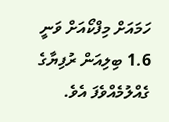ހަމައަށް މިފްކޯއަށް ވަނީ 1.6 ބިލިއަން ރުފިޔާގެ ގެއްލުމެއްވެފަ އެވެ.